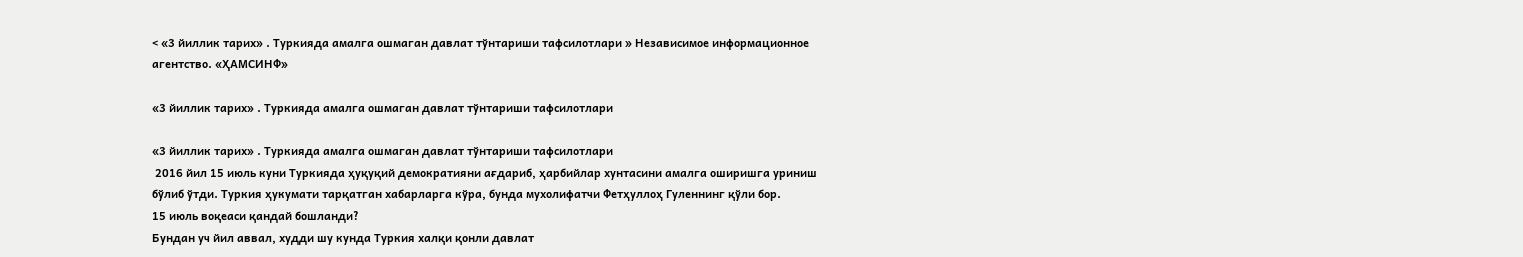< «3 йиллик тарих» . Туркияда амалга ошмаган давлат тўнтариши тафсилотлари » Независимое информационное агентство. «ҲАМСИНФ»

«3 йиллик тарих» . Туркияда амалга ошмаган давлат тўнтариши тафсилотлари

«3 йиллик тарих» . Туркияда амалга ошмаган давлат тўнтариши тафсилотлари
 2016 йил 15 июль куни Туркияда ҳуқуқий демократияни ағдариб, ҳарбийлар хунтасини амалга оширишга уриниш бўлиб ўтди. Туркия ҳукумати тарқатган хабарларга кўра, бунда мухолифатчи Фетҳуллоҳ Гуленнинг қўли бор.
15 июль воқеаси қандай бошланди?
Бундан уч йил аввал, худди шу кунда Туркия халқи қонли давлат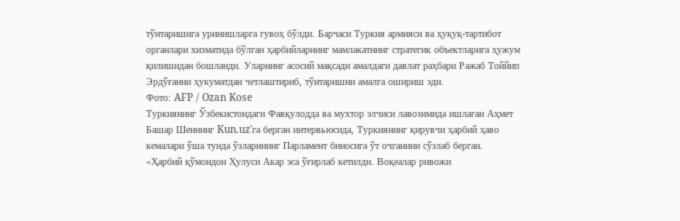тўнтаришига уринишларга гувоҳ бўлди. Барчаси Туркия армияси ва ҳуқуқ-тартибот органлари хизматида бўлган ҳарбийларнинг мамлакатнинг стратегик объектларига ҳужум қилишидан бошланди. Уларнинг асосий мақсади амалдаги давлат раҳбари Ражаб Тоййип Эрдўғанни ҳукуматдан четлаштириб, тўнтаришни амалга ошириш эди.
Фото: AFP / Ozan Kose
Туркиянинг Ўзбекистондаги Фавқулодда ва мухтор элчиси лавозимида ишлаган Аҳмет Башар Шеннинг Kun.uz'га берган интервьюсида, Туркиянинг қирувчи ҳарбий ҳаво кемалари ўша тунда ўзларининг Парламент биносига ўт очганини сўзлаб берган.
«Ҳарбий қўмондон Ҳулуси Акар эса ўғирлаб кетилди. Воқеалар ривожи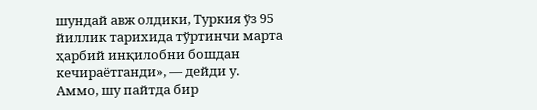шундай авж олдики, Туркия ўз 95 йиллик тарихида тўртинчи марта ҳарбий инқилобни бошдан кечираётганди», — дейди у.
Аммо, шу пайтда бир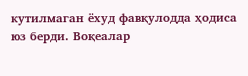кутилмаган ёхуд фавқулодда ҳодиса юз берди. Воқеалар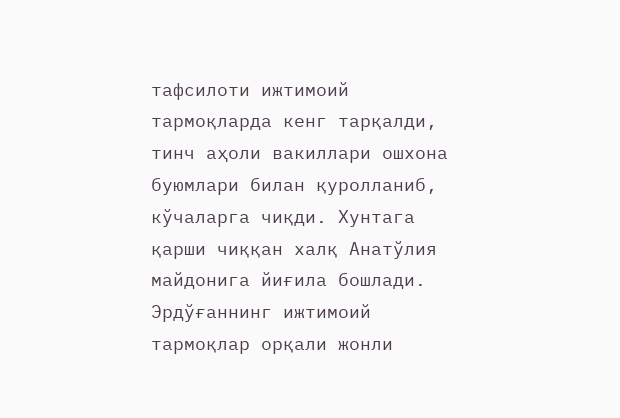тафсилоти ижтимоий тармоқларда кенг тарқалди, тинч аҳоли вакиллари ошхона буюмлари билан қуролланиб, кўчаларга чиқди. Хунтага қарши чиққан халқ Анатўлия майдонига йиғила бошлади. Эрдўғаннинг ижтимоий тармоқлар орқали жонли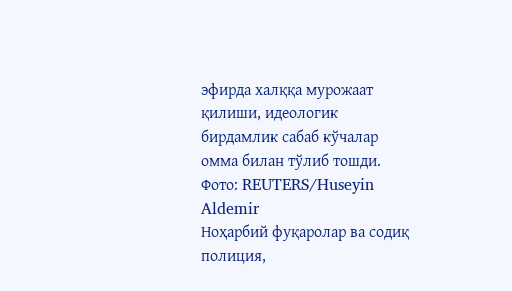эфирда халққа мурожаат қилиши, идеологик бирдамлик сабаб кўчалар омма билан тўлиб тошди.
Фото: REUTERS/Huseyin Aldemir
Ноҳарбий фуқаролар ва содиқ полиция,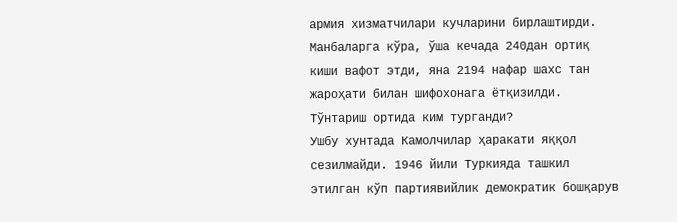армия хизматчилари кучларини бирлаштирди. Манбаларга кўра, ўша кечада 240дан ортиқ киши вафот этди, яна 2194 нафар шахс тан жароҳати билан шифохонага ётқизилди.
Тўнтариш ортида ким турганди?
Ушбу хунтада Камолчилар ҳаракати яққол сезилмайди. 1946 йили Туркияда ташкил этилган кўп партиявийлик демократик бошқарув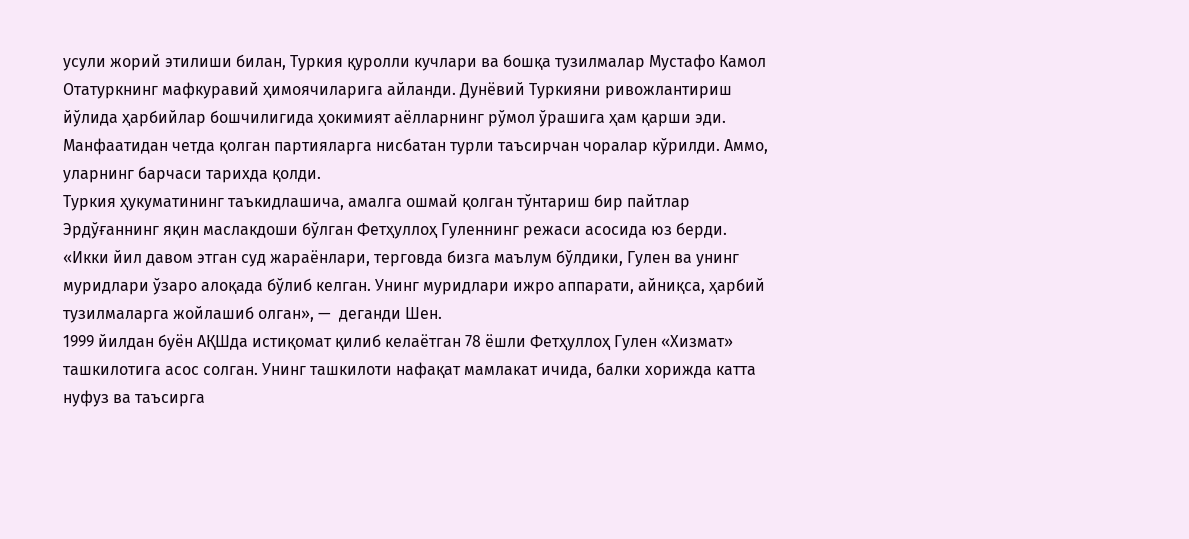усули жорий этилиши билан, Туркия қуролли кучлари ва бошқа тузилмалар Мустафо Камол Отатуркнинг мафкуравий ҳимоячиларига айланди. Дунёвий Туркияни ривожлантириш йўлида ҳарбийлар бошчилигида ҳокимият аёлларнинг рўмол ўрашига ҳам қарши эди. Манфаатидан четда қолган партияларга нисбатан турли таъсирчан чоралар кўрилди. Аммо, уларнинг барчаси тарихда қолди.
Туркия ҳукуматининг таъкидлашича, амалга ошмай қолган тўнтариш бир пайтлар Эрдўғаннинг яқин маслакдоши бўлган Фетҳуллоҳ Гуленнинг режаси асосида юз берди.
«Икки йил давом этган суд жараёнлари, терговда бизга маълум бўлдики, Гулен ва унинг муридлари ўзаро алоқада бўлиб келган. Унинг муридлари ижро аппарати, айниқса, ҳарбий тузилмаларга жойлашиб олган», —  деганди Шен.
1999 йилдан буён АҚШда истиқомат қилиб келаётган 78 ёшли Фетҳуллоҳ Гулен «Хизмат» ташкилотига асос солган. Унинг ташкилоти нафақат мамлакат ичида, балки хорижда катта нуфуз ва таъсирга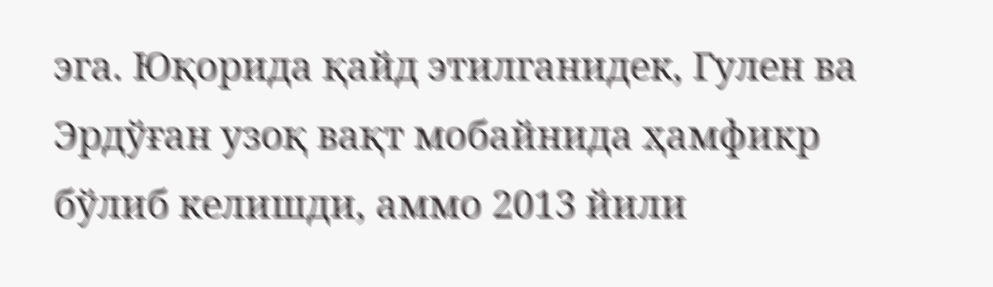эга. Юқорида қайд этилганидек, Гулен ва Эрдўған узоқ вақт мобайнида ҳамфикр бўлиб келишди, аммо 2013 йили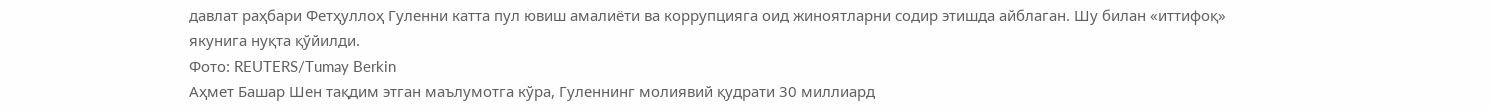давлат раҳбари Фетҳуллоҳ Гуленни катта пул ювиш амалиёти ва коррупцияга оид жиноятларни содир этишда айблаган. Шу билан «иттифоқ»  якунига нуқта қўйилди.
Фото: REUTERS/Tumay Berkin
Аҳмет Башар Шен тақдим этган маълумотга кўра, Гуленнинг молиявий қудрати 30 миллиард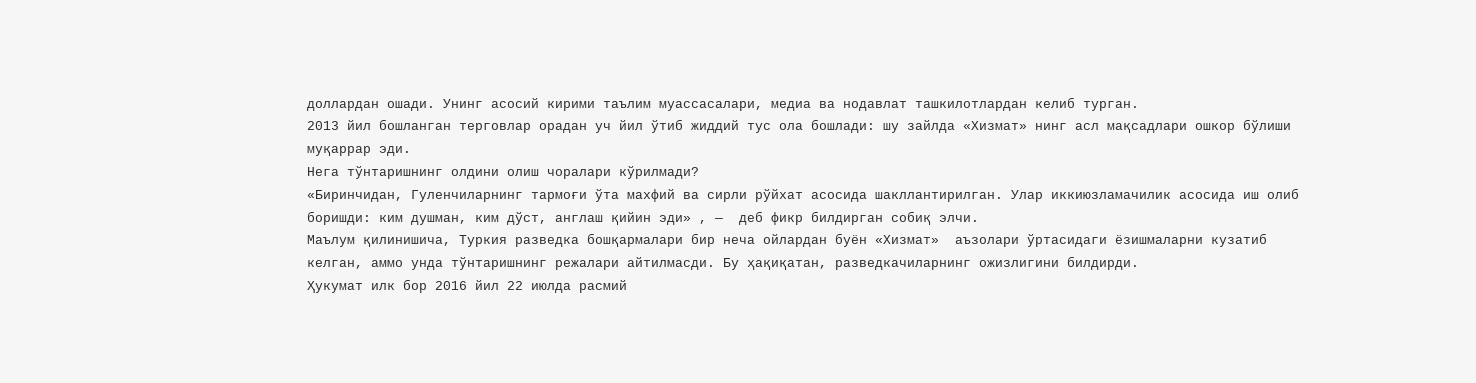доллардан ошади. Унинг асосий кирими таълим муассасалари, медиа ва нодавлат ташкилотлардан келиб турган.
2013 йил бошланган терговлар орадан уч йил ўтиб жиддий тус ола бошлади: шу зайлда «Хизмат» нинг асл мақсадлари ошкор бўлиши муқаррар эди.
Нега тўнтаришнинг олдини олиш чоралари кўрилмади?
«Биринчидан, Гуленчиларнинг тармоғи ўта махфий ва сирли рўйхат асосида шакллантирилган. Улар иккиюзламачилик асосида иш олиб боришди: ким душман, ким дўст, англаш қийин эди» , —  деб фикр билдирган собиқ элчи.
Маълум қилинишича, Туркия разведка бошқармалари бир неча ойлардан буён «Хизмат»  аъзолари ўртасидаги ёзишмаларни кузатиб келган, аммо унда тўнтаришнинг режалари айтилмасди. Бу ҳақиқатан, разведкачиларнинг ожизлигини билдирди.
Ҳукумат илк бор 2016 йил 22 июлда расмий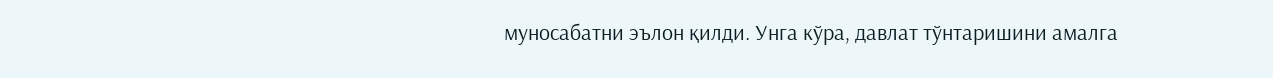муносабатни эълон қилди. Унга кўра, давлат тўнтаришини амалга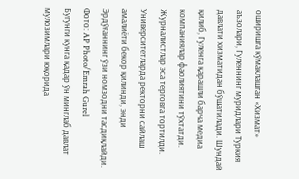оширишга кўмаклашган «Хизмат»  аъзолари, Гуленнинг муридлари Туркия давлати хизматидан бўшатилади. Шундай қилиб, Гуленга қарашли барча медиа компаниялар фаолиятини тўхтатди. Журналистлар эса терговга тортилди. Университетларда ректорни сайлаш амалиёти бекор қилинди, энди Эрдўғаннинг ўзи номзодни тасдиқлайди.
Фото: AP Photo/Emrah Gurel
Бугунги кунга қадар ўн минглаб давлат мулозимлари юқорида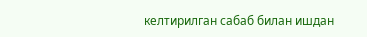келтирилган сабаб билан ишдан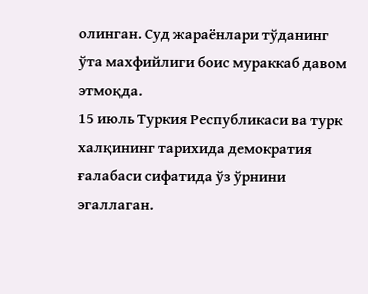олинган. Суд жараёнлари тўданинг ўта махфийлиги боис мураккаб давом этмоқда.
15 июль Туркия Республикаси ва турк халқининг тарихида демократия ғалабаси сифатида ўз ўрнини эгаллаган.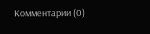Комментарии (0)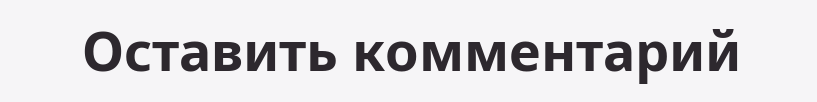Оставить комментарий